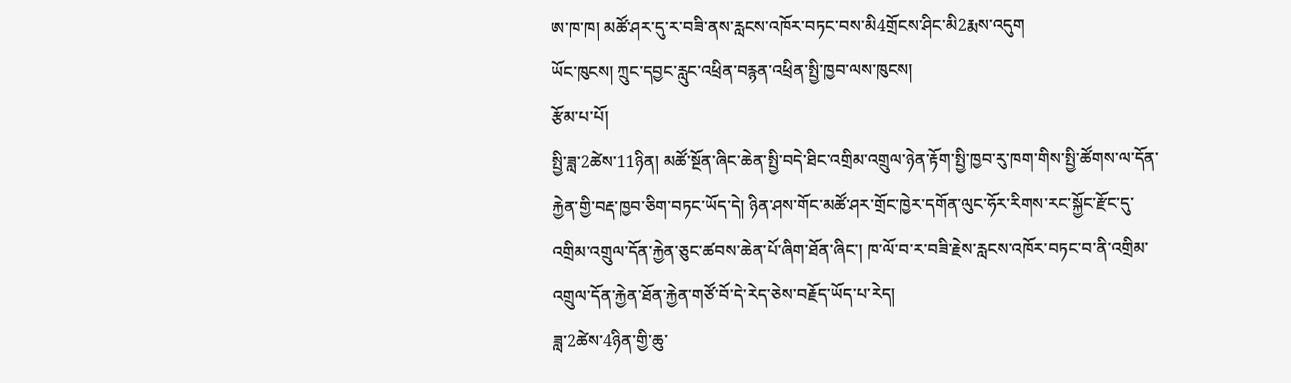ཨ་ཁ་ཁ། མཚོ་ཤར་དུ་ར་བཟི་ནས་རླངས་འཁོར་བཏང་བས་མི4གྲོངས་ཤིང་མི2རྨས་འདུག
ཡོང་ཁུངས། ཀྲུང་དབྱང་རླུང་འཕྲིན་བརྙན་འཕྲིན་སྤྱི་ཁྱབ་ལས་ཁུངས།
རྩོམ་པ་པོ།
སྤྱི་ཟླ་2ཚེས་11ཉིན། མཚོ་སྔོན་ཞིང་ཆེན་སྤྱི་བདེ་ཐིང་འགྲིམ་འགྲུལ་ཉེན་རྟོག་སྤྱི་ཁྱབ་རུ་ཁག་གིས་སྤྱི་ཚོགས་ལ་དོན་རྐྱེན་གྱི་བརྡ་ཁྱབ་ཅིག་བཏང་ཡོད་དེ། ཉིན་ཤས་གོང་མཚོ་ཤར་གྲོང་ཁྱེར་དགོན་ལུང་ཧོར་རིགས་རང་སྐྱོང་རྫོང་དུ་འགྲིམ་འགྲུལ་དོན་རྐྱེན་ཅུང་ཚབས་ཆེན་པོ་ཞིག་ཐོན་ཞིང་། ཁ་ལོ་བ་ར་བཟི་རྗེས་རླངས་འཁོར་བཏང་བ་ནི་འགྲིམ་འགྲུལ་དོན་རྐྱེན་ཐོན་རྐྱེན་གཙོ་བོ་དེ་རེད་ཅེས་བརྗོད་ཡོད་པ་རེད།
ཟླ་2ཚེས་4ཉིན་གྱི་ཆུ་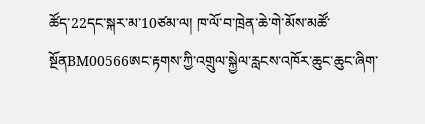ཚོད་22དང་སྐར་མ་10ཙམ་ལ། ཁ་ལོ་བ་ཁྲེན་ཆེ་གེ་མོས་མཚོ་སྔོནBM00566ཨང་རྟགས་ཀྱི་འགྲུལ་སྐྱེལ་རླངས་འཁོར་ཆུང་ཆུང་ཞིག་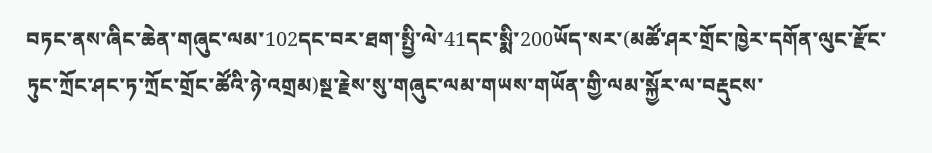བཏང་ནས་ཞིང་ཆེན་གཞུང་ལམ་102དང་བར་ཐག་སྤྱི་ལེ་41དང་སྨི་200ཡོད་སར་(མཚོ་ཤར་གྲོང་ཁྱེར་དགོན་ལུང་རྫོང་ཏུང་ཀྲོང་ཤང་ཏ་ཀྲོང་གྲོང་ཚོའི་ཉེ་འགྲམ)སྔ་རྗེས་སུ་གཞུང་ལམ་གཡས་གཡོན་གྱི་ལམ་སྐྱོར་ལ་བརྡུངས་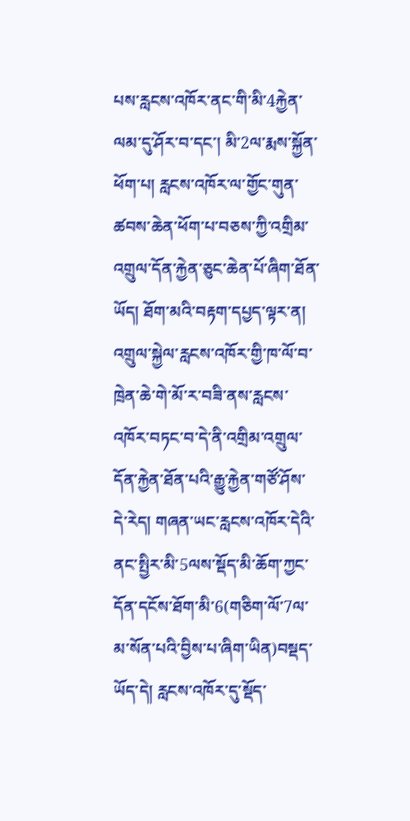པས་རླངས་འཁོར་ནང་གི་མི་4རྐྱེན་ལམ་དུ་ཤོར་བ་དང་། མི་2ལ་རྨས་སྐྱོན་ཕོག་པ། རླངས་འཁོར་ལ་གྱོང་གུན་ཚབས་ཆེན་ཕོག་པ་བཅས་ཀྱི་འགྲིམ་འགྲུལ་དོན་རྐྱེན་ཅུང་ཆེན་པོ་ཞིག་ཐོན་ཡོད། ཐོག་མའི་བརྟག་དཔྱད་ལྟར་ན། འགྲུལ་སྐྱེལ་རླངས་འཁོར་གྱི་ཁ་ལོ་བ་ཁྲེན་ཆེ་གེ་མོ་ར་བཟི་ནས་རླངས་འཁོར་བཏང་བ་དེ་ནི་འགྲིམ་འགྲུལ་དོན་རྐྱེན་ཐོན་པའི་རྒྱུ་རྐྱེན་གཙོ་ཤོས་དེ་རེད། གཞན་ཡང་རླངས་འཁོར་དེའི་ནང་སྤྱིར་མི་5ལས་སྡོད་མི་ཆོག་ཀྱང་དོན་དངོས་ཐོག་མི་6(གཅིག་ལོ་7ལ་མ་སོན་པའི་བྱིས་པ་ཞིག་ཡིན)བསྡད་ཡོད་དེ། རླངས་འཁོར་དུ་སྡོད་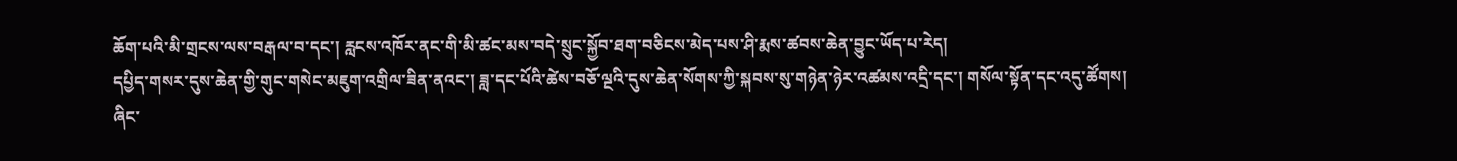ཆོག་པའི་མི་གྲངས་ལས་བརྒལ་བ་དང་། རླངས་འཁོར་ནང་གི་མི་ཚང་མས་བདེ་སྲུང་སྐྱོབ་ཐག་བཅིངས་མེད་པས་ཤི་རྨས་ཚབས་ཆེན་བྱུང་ཡོད་པ་རེད།
དཔྱིད་གསར་དུས་ཆེན་གྱི་གུང་གསེང་མཇུག་འགྲིལ་ཟིན་ནའང་། ཟླ་དང་པོའི་ཚེས་བཅོ་ལྔའི་དུས་ཆེན་སོགས་ཀྱི་སྐབས་སུ་གཉེན་ཉེར་འཚམས་འདྲི་དང་། གསོལ་སྟོན་དང་འདུ་ཚོགས། ཞིང་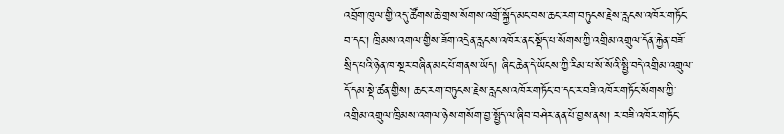འབྲོག་ཁུལ་གྱི་འདུ་ཚོགས་ཆེ་གྲས་སོགས་འགྲོ་སྐྱོད་མང་བས་ཆང་རག་བཏུངས་རྗེས་རླངས་འཁོར་གཏོང་བ་དང་། ཁྲིམས་འགལ་གྱིས་ཟོག་འདྲེན་རླངས་འཁོར་ནང་སྡོད་པ་སོགས་ཀྱི་འགྲིམ་འགྲུལ་དོན་རྐྱེན་བཟོ་སྲིད་པའི་ཉེན་ཁ་སྔར་བཞིན་མང་པོ་གནས་ཡོད། ཞིང་ཆེན་དེ་ཡོངས་ཀྱི་རིམ་པ་སོ་སོའི་སྤྱི་བདེ་འགྲིམ་འགྲུལ་དོ་དམ་སྡེ་ཚན་གྱིས། ཆང་རག་བཏུངས་རྗེས་རླངས་འཁོར་གཏོང་བ་དང་ར་བཟི་འཁོར་གཏོང་སོགས་ཀྱི་འགྲིམ་འགྲུལ་ཁྲིམས་འགལ་ཉེས་གསོག་བྱ་སྤྱོད་ལ་ཞིབ་བཤེར་ནན་པོ་བྱས་ནས། ར་བཟི་འཁོར་གཏོང་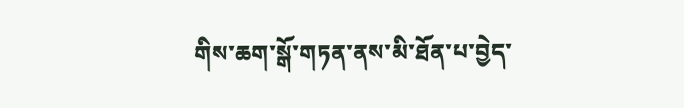གིས་ཆག་སྒོ་གཏན་ནས་མི་ཐོན་པ་བྱེད་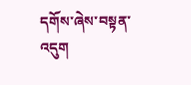དགོས་ཞེས་བསྟན་འདུག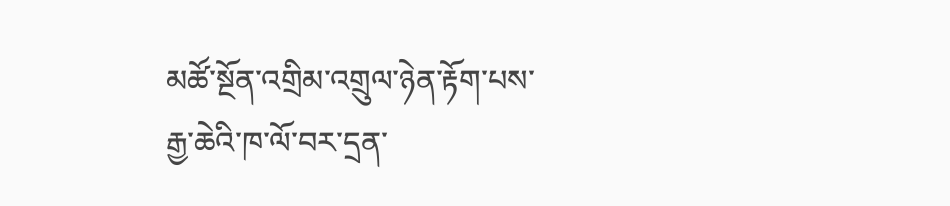མཚོ་སྔོན་འགྲིམ་འགྲུལ་ཉེན་རྟོག་པས་རྒྱ་ཆེའི་ཁ་ལོ་བར་དྲན་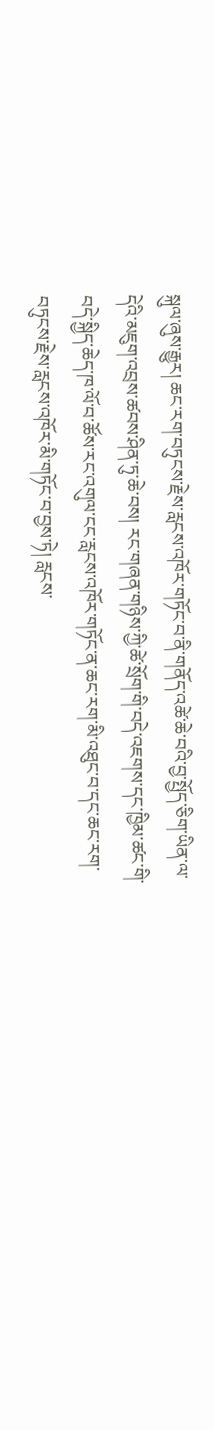སྐུལ་ཞུས་རྒྱུར། ཆང་རག་བཏུངས་རྗེས་རླངས་འཁོར་གཏོང་བ་ནི་གནོད་འཚེ་ཆེ་བའི་བྱ་སྤྱོད་ཅིག་ཡིན་ལ་དེའི་མཇུག་འབྲས་ཚབས་ཤིན་ཏུ་ཆེ་བས། རང་གཞན་གཉིས་ཀྱི་ཚེ་སྲོག་གི་བདེ་འཇགས་དང་ཁྱིམ་ཚང་གི་བདེ་སྐྱིད་ཆེད་ཁ་ལོ་བ་ཚོས་རང་འགུལ་ངང་རླངས་འཁོར་གཏོང་ན་ཆང་རག་མི་འཐུང་བ་དང་ཆང་རག་བཏུངས་རྗེས་རླངས་འཁོར་མི་གཏོང་བ་བྱས་ཏེ། རླངས་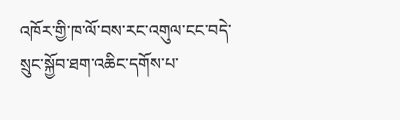འཁོར་གྱི་ཁ་ལོ་བས་རང་འགུལ་ངང་བདེ་སྲུང་སྐྱོབ་ཐག་འཆིང་དགོས་པ་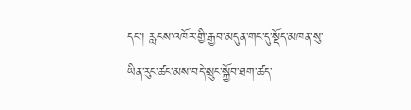དང་། རླངས་འཁོར་གྱི་རྒྱབ་མདུན་གང་དུ་སྡོད་མཁན་སུ་ཡིན་རུང་ཚང་མས་བདེ་སྲུང་སྐྱོབ་ཐག་ཚད་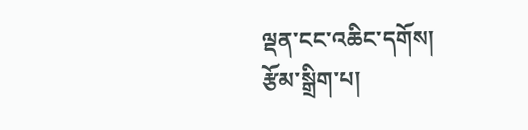ལྡན་ངང་འཆིང་དགོས།
རྩོམ་སྒྲིག་པ།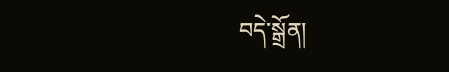བདེ་སྒྲོན།